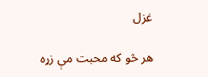غزل

هر څو که محبت مې زړه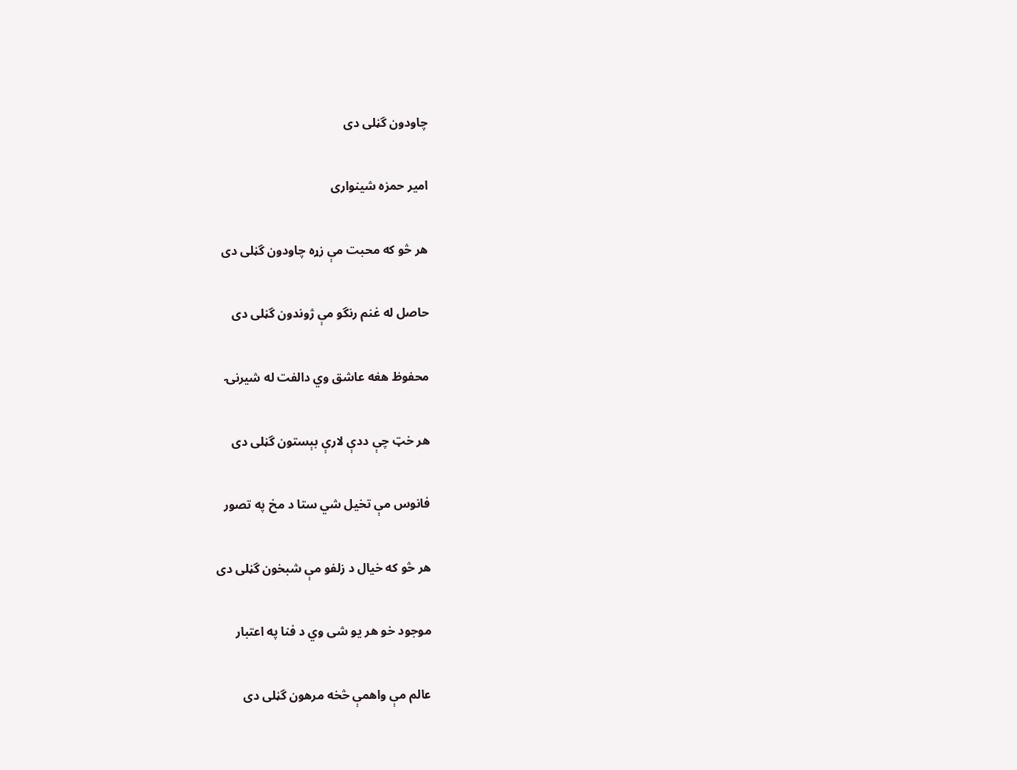چاودون گڼلی دی

امیر حمزه شینواری

هر څو که محبت مې زړه چاودون گڼلی دی

حاصل له غنم رنگو مې ژوندون گڼلی دی

محفوظ هغه عاشق وي دالفت له شيرنۍ

هر خټ چې ددې لارې بېستون گڼلی دی

فانوس مې تخيل شي ستا د مخ په تصور

هر څو که خيال د زلفو مې شبخون گڼلی دی

موجود خو هر يو شی وي د فنا په اعتبار

عالم مې واهمې څخه مرهون گڼلی دی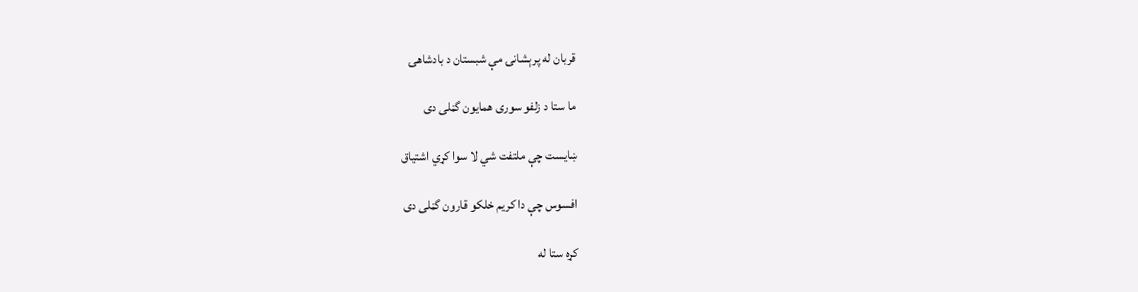قربان له پرېشانۍ مې شبستان د بادشاهۍ

ما ستا د زلفو سوری همايون گڼلی دی

ښايست چې ملتفت شي لا سوا کړي اشتياق

افسوس چې دا کريم خلکو قارون گڼلی دی

کړه ستا له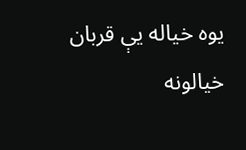يوه خياله يې قربان خيالونه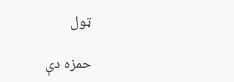ټول

حمزه دې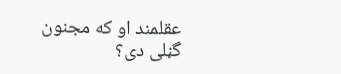عقلمند او که مجنون گڼلی دی؟